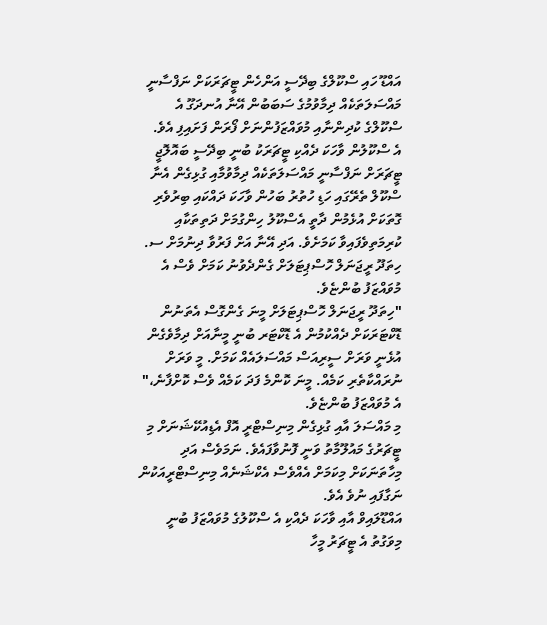އައްޑޫ ހައި ސްކޫލްގެ ބިދޭސީ އަންހެން ޓީޗަރަކަށް ނަފްސާނީ މައްސަލަތަކެއް ދިމާވުމުގެ ސަބަބުން އޭނާ އުނދަގޫ އެ ސްކޫލްގެ ކުދިންނާއި މުވައްޒަފުންނަށް ފޯރަން ފަށައިފި އެވެ.
އެ ސްކޫލުން ވާހަކަ ދެއްކި ޓީޗަރަކު ބުނީ ބިދޭސީ ބައޮލޮޖީ ޓީޗަރަށް ނަފްސާނީ މައްސަލަތަކެއް ދިމާވުމާއި ގުޅިގެން އެނާ ސްކޫލް ތެރޭގައި ހަޑި ހުތުރު ބަހުން ވާހަކަ ދައްކައި ބިރުވެރި ގޮތަކަށް އުޅެމުން ދާތީ އެސްކޫލު ހިންގުމަށް ދަތިތަކާއި ކުރިމަތިވެފައިވާ ކަމަށެވެ. އަދި އޭނާ އަށް ފަރުވާ ދިނުމަށް ސ. ހިތަދޫ ރީޖަނަލް ހޮސްޕިޓަލަށް ގެންދެވުނު ކަމަށް ވެސް އެ މުވައްޒަފު ބުންޏެވެ.
"ހިތަދޫ ރީޖަނަލް ހޮސްޕިޓަލަށް މީނަ ގެންގޮސް އެތަނުން ޑޮކްޓަރަކަށް ދެއްކުމުން އެ ޑޮކްޓަރ ބުނީ މީނާއަށް ދިމާވެގެން އުޅެނީ ވަރަށް ސީރިއަސް މައްސަލައެއް ކަމަށް. މީ ވަރަށް ނުރައްކާތެރި ކަމެއް. މީނަ ކޮންމެ ފަދަ ކަމެއް ވެސް ކޮށްފާނެ،" އެ މުވައްޒަފު ބުންޏެވެ.
މި މައްސަލަ އާއި ގުޅިގެން މިނިސްޓްރީ އޮފް އެޑިއުކޭޝަނަށް މި ޓީޗަރުގެ މައުލޫމާތު ވަނީ ފޮނުވާފައެވެ. ނަމަވެސް އަދި މިހާތަނަކަށް މިކަމަށް އެއްވެސް އެކްޝަނެއް މިނިސްޓްރީއަކުން ނަގާފައި ނުވެ އެވެ.
އައްޑޫލައިވް އާއި ވާހަކަ ދެއްކި އެ ސްކޫލުގެ މުވައްޒަފު ބުނީ މިވަގުތު އެ ޓީޗަރު މީހާ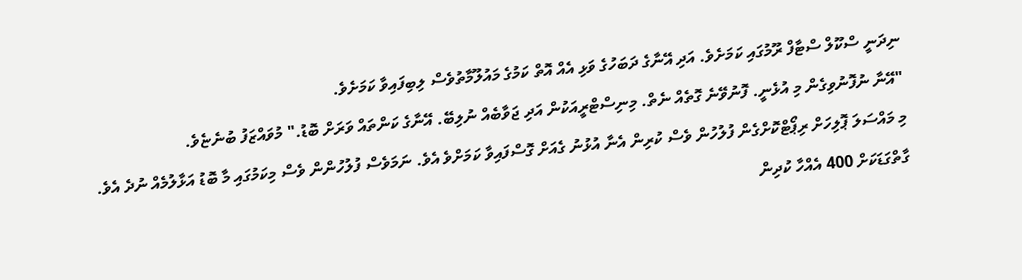ނިދަނީ ސްކޫލް ސްޓާފް ރޫމުގައި ކަމަށެވެ. އަދި އޭނާގެ ދަބަހުގެ ވަޅި އެއް އޮތް ކަމުގެ މައުލޫމާތުވެސް ލިބިފައިވާ ކަމަށެވެ.
"އޭނާ ނުފޮނުވިގެން މި އުޅެނީ. ފޮނުވޭނެ ގޮތެއް ނެތް. މިނިސްޓްރީއަކުން އަދި ޖަވާބެއް ނުލިބޭ. އޭނާގެ ކަންތައް ވަރަށް ބޮޑު." މުވައްޒަފު ބުނެޏެވެ.
މި މައްސަލަ ޕޮލިހަށް ރިޕޯޓްކޮށްގެން ފުލުހުން ވެސް ކުރިން އެނާ އުޅުނު ގެއަށް ގޮސްފައިވާ ކަމަށްވެ އެވެ. ނަމަވެސް ފުލުހުންން ވެސް މިކަމުގައި މާ ބޮޑު އަޅާލުމެއް ނުދެ އެވެ.
ގާތްގަޑަކަށް 400 އެއްހާ ކުދިން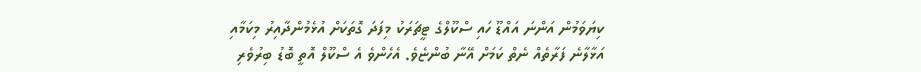ކިޔަވަމުން އަންނަ އައްޑޫ ހައި ސްކޫލްގެ ޓީޗަރަކު މިފަދަ ގޮތަކަށް އުޅެމުންދާއިރު މިކަމާއި އަޅާލާނެ ފަރާތެއް ނެތް ކަމަށް އޭނާ ބުންޏެވެ. އެހެންވެ އެ ސްކޫލް އޮތީ ބޮޑު ބިރުވެރި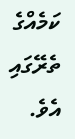ކަމެއްގެ ތެރޭގައި އެވެ.